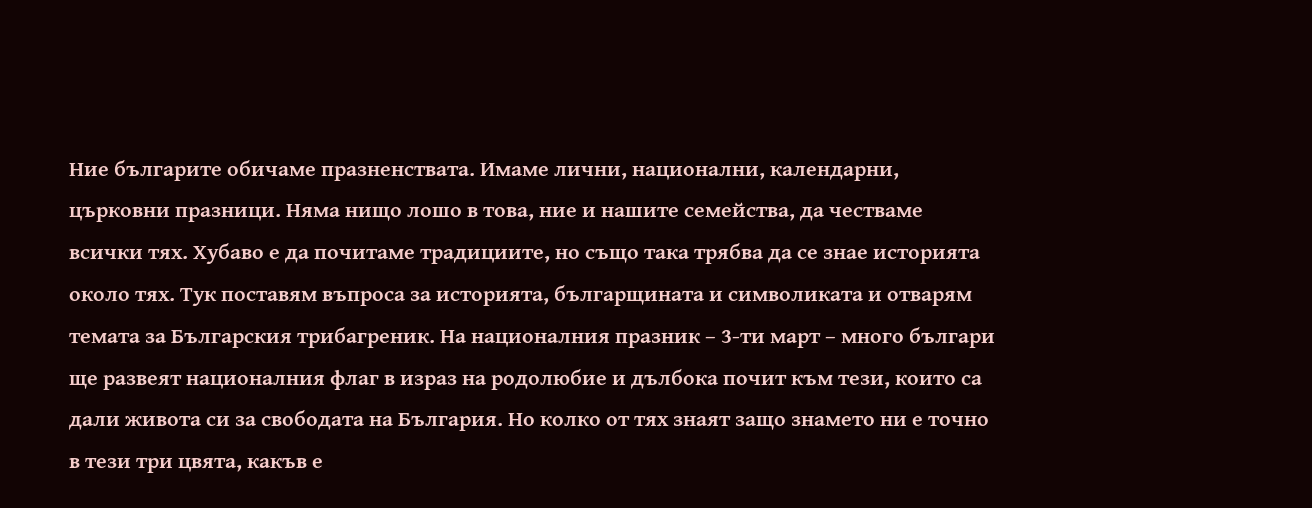Ние българите обичаме празненствата. Имаме лични, национални, календарни, църковни празници. Няма нищо лошо в това, ние и нашите семейства, да честваме всички тях. Хубаво е да почитаме традициите, но също така трябва да се знае историята около тях. Тук поставям въпроса за историята, българщината и символиката и отварям темата за Българския трибагреник. На националния празник – 3-ти март – много българи ще развеят националния флаг в израз на родолюбие и дълбока почит към тези, които са дали живота си за свободата на България. Но колко от тях знаят защо знамето ни е точно в тези три цвята, какъв е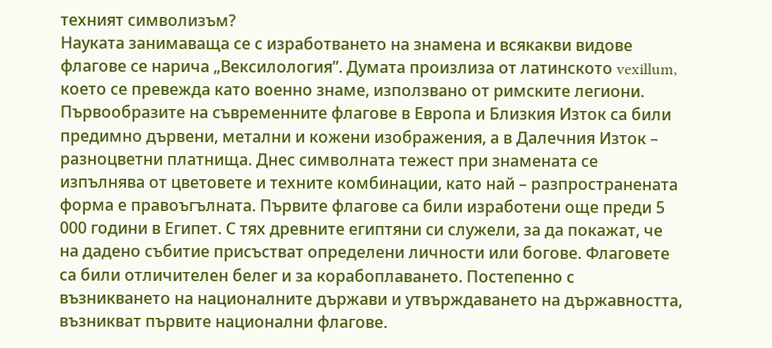техният символизъм?
Науката занимаваща се с изработването на знамена и всякакви видове флагове се нарича „Вексилология”. Думата произлиза от латинското vexillum, което се превежда като военно знаме, използвано от римските легиони. Първообразите на съвременните флагове в Европа и Близкия Изток са били предимно дървени, метални и кожени изображения, а в Далечния Изток – разноцветни платнища. Днес символната тежест при знамената се изпълнява от цветовете и техните комбинации, като най – разпространената форма е правоъгълната. Първите флагове са били изработени още преди 5 000 години в Египет. С тях древните египтяни си служели, за да покажат, че на дадено събитие присъстват определени личности или богове. Флаговете са били отличителен белег и за корабоплаването. Постепенно с възникването на националните държави и утвърждаването на държавността, възникват първите национални флагове.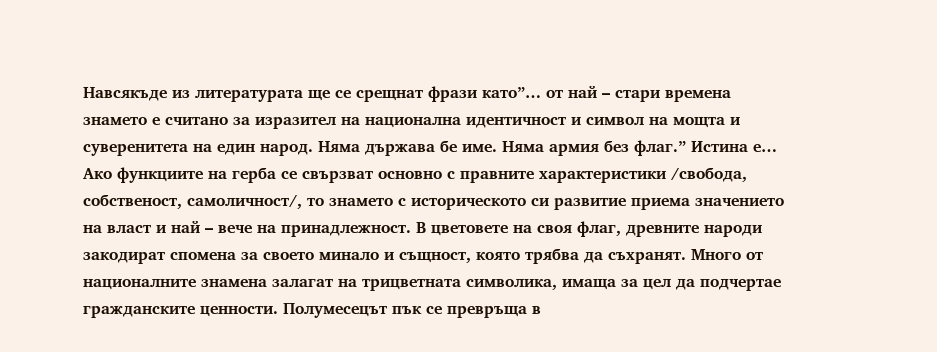Навсякъде из литературата ще се срещнат фрази като”… от най – стари времена знамето е считано за изразител на национална идентичност и символ на мощта и суверенитета на един народ. Няма държава бе име. Няма армия без флаг.” Истина е… Ако функциите на герба се свързват основно с правните характеристики /свобода, собственост, самоличност/, то знамето с историческото си развитие приема значението на власт и най – вече на принадлежност. В цветовете на своя флаг, древните народи закодират спомена за своето минало и същност, която трябва да съхранят. Много от националните знамена залагат на трицветната символика, имаща за цел да подчертае гражданските ценности. Полумесецът пък се превръща в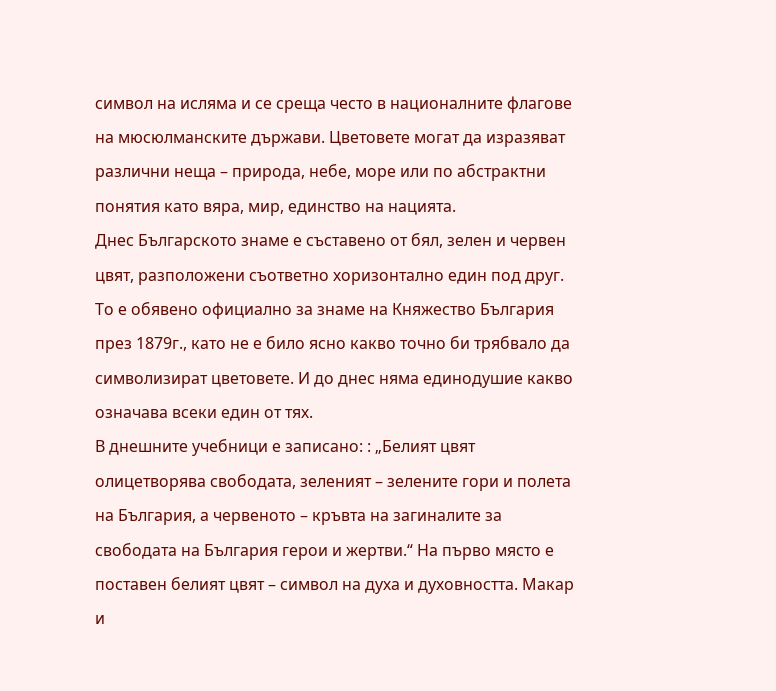символ на исляма и се среща често в националните флагове на мюсюлманските държави. Цветовете могат да изразяват различни неща – природа, небе, море или по абстрактни понятия като вяра, мир, единство на нацията.
Днес Българското знаме е съставено от бял, зелен и червен цвят, разположени съответно хоризонтално един под друг. То е обявено официално за знаме на Княжество България през 1879г., като не е било ясно какво точно би трябвало да символизират цветовете. И до днес няма единодушие какво означава всеки един от тях.
В днешните учебници е записано: : „Белият цвят олицетворява свободата, зеленият – зелените гори и полета на България, а червеното – кръвта на загиналите за свободата на България герои и жертви.“ На първо място е поставен белият цвят – символ на духа и духовността. Макар и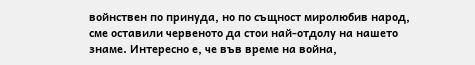войнствен по принуда, но по същност миролюбив народ, сме оставили червеното да стои най-отдолу на нашето знаме. Интересно е, че във време на война,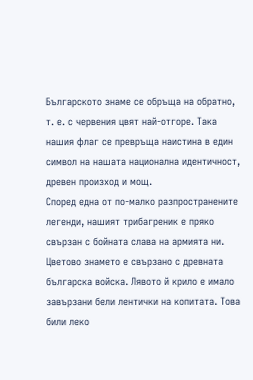Българското знаме се обръща на обратно, т. е. с червения цвят най-отгоре. Така нашия флаг се превръща наистина в един символ на нашата национална идентичност, древен произход и мощ.
Според една от по-малко разпространените легенди, нашият трибагреник е пряко свързан с бойната слава на армията ни. Цветово знамето е свързано с древната българска войска. Лявото й крило е имало завързани бели лентички на копитата. Това били леко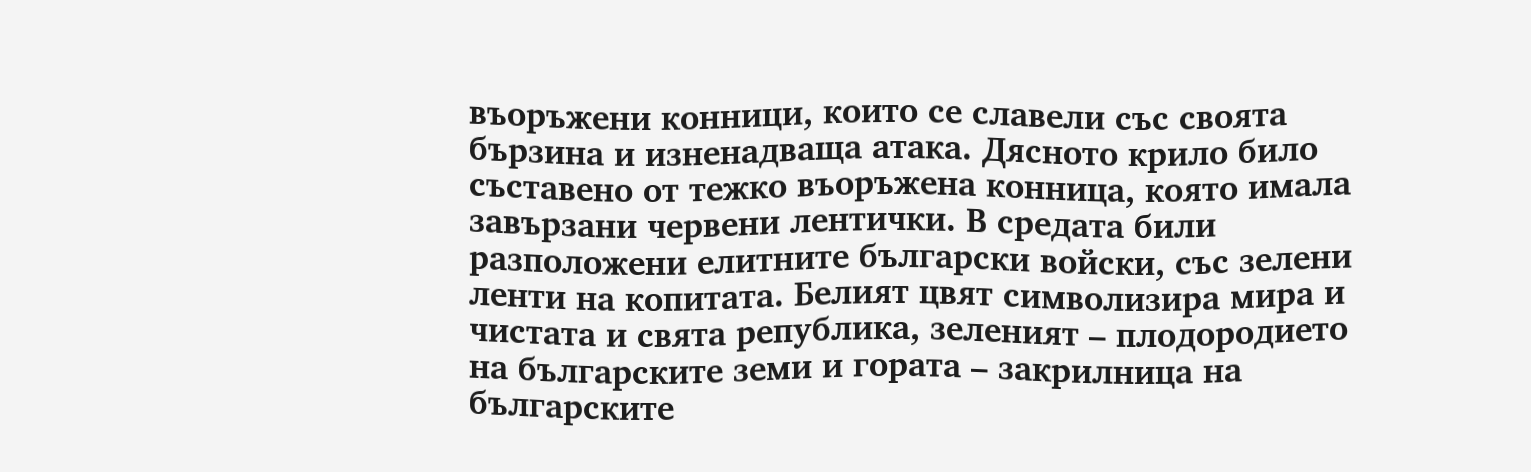въоръжени конници, които се славели със своята бързина и изненадваща атака. Дясното крило било съставено от тежко въоръжена конница, която имала завързани червени лентички. В средата били разположени елитните български войски, със зелени ленти на копитата. Белият цвят символизира мира и чистата и свята република, зеленият – плодородието на българските земи и гората – закрилница на българските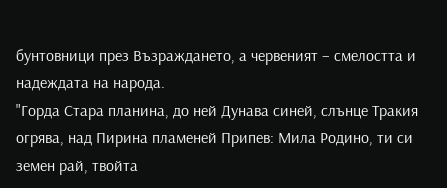бунтовници през Възраждането, а червеният – смелостта и надеждата на народа.
"Горда Стара планина, до ней Дунава синей, слънце Тракия огрява, над Пирина пламеней Припев: Мила Родино, ти си земен рай, твойта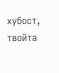хубост, твойта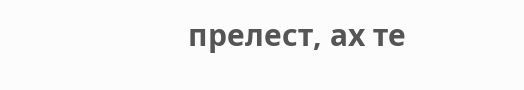прелест, ах те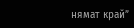нямат край”